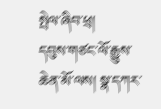སྤེལ་ཞིབ་ཕྲ།
དབུས་གཙང་ལོ་རྒྱུས་ཆེན་མོ་ལས། སྣ་དཀར་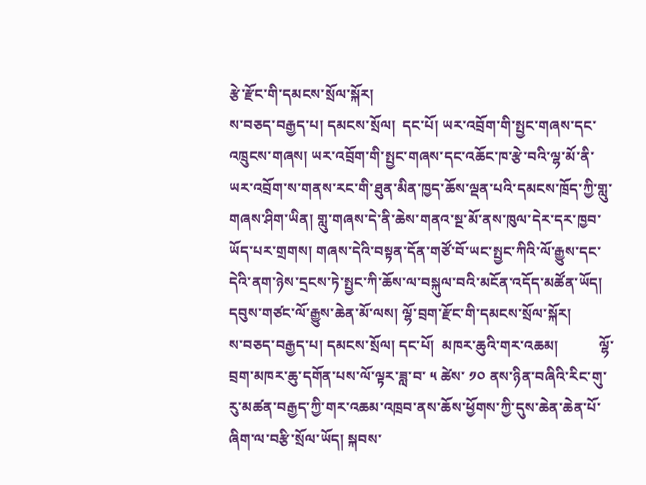རྩེ་རྫོང་གི་དམངས་སྲོལ་སྐོར།
ས་བཅད་བརྒྱད་པ། དམངས་སྲོལ།  དང་པོ། ཡར་འབྲོག་གི་སྤྱང་གཞས་དང་འཁྲུངས་གཞས། ཡར་འབྲོག་གི་སྤྱང་གཞས་དང་འཆོང་ཁ་རྩེ་བའི་ལྷ་མོ་ནི་ཡར་འབྲོག་ས་གནས་རང་གི་ཐུན་མིན་ཁྱད་ཆོས་ལྡན་པའི་དམངས་ཁྲོད་ཀྱི་གླུ་གཞས་ཤིག་ཡིན། གླུ་གཞས་དེ་ནི་ཆེས་གནའ་སྔ་མོ་ནས་ཁུལ་དེར་དར་ཁྱབ་ཡོད་པར་གྲགས། གཞས་དེའི་བསྟན་དོན་གཙོ་བོ་ཡང་སྤྱང་ཀིའི་ལོ་རྒྱུས་དང་དེའི་ནག་ཉེས་དྲངས་ཏེ་སྤྱང་ཀི་ཆོས་ལ་བསྐུལ་བའི་མངོན་འདོད་མཚོན་ཡོད།
དབུས་གཙང་ལོ་རྒྱུས་ཆེན་མོ་ལས། ལྷོ་བྲག་རྫོང་གི་དམངས་སྲོལ་སྐོར།
ས་བཅད་བརྒྱད་པ། དམངས་སྲོལ། དང་པོ།  མཁར་ཆུའི་གར་འཆམ།           ལྷོ་བྲག་མཁར་ཆུ་དགོན་པས་ལོ་ལྟར་ཟླ་བ་ ༥ ཚེས་ ༡༠ ནས་ཉིན་བཞིའི་རིང་གུ་རུ་མཚན་བརྒྱད་ཀྱི་གར་འཆམ་འཁྲབ་ནས་ཆོས་ཕྱོགས་ཀྱི་དུས་ཆེན་ཆེན་པོ་ཞིག་ལ་བརྩི་སྲོལ་ཡོད། སྐབས་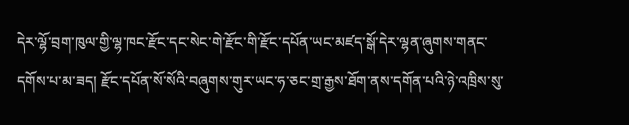དེར་ལྷོ་བྲག་ཁུལ་གྱི་ལྷ་ཁང་རྫོང་དང་སེང་གེ་རྫོང་གི་རྫོང་དཔོན་ཡང་མཛད་སྒོ་དེར་ལྷན་ཞུགས་གནང་དགོས་པ་མ་ཟད། རྫོང་དཔོན་སོ་སོའི་བཞུགས་གུར་ཡང་ཧ་ཅང་གྲ་རྒྱས་ཐོག་ནས་དགོན་པའི་ཉེ་འཁྲིས་སུ་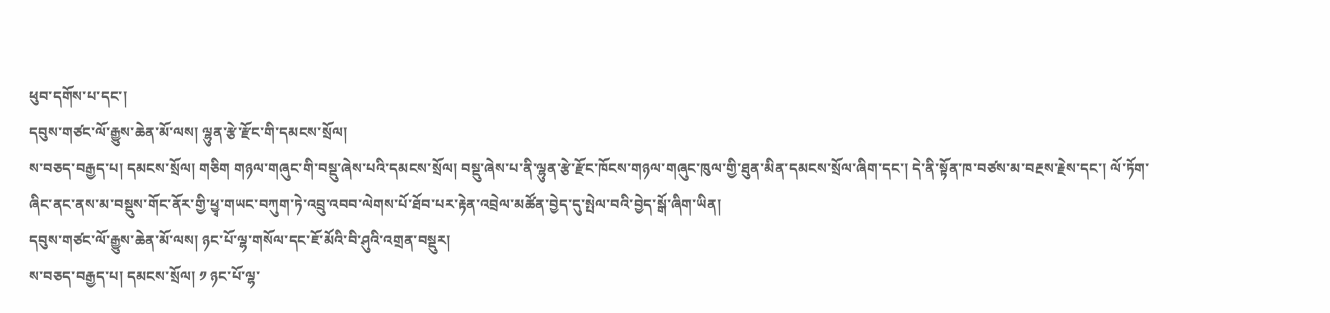ཕུབ་དགོས་པ་དང་།
དབུས་གཙང་ལོ་རྒྱུས་ཆེན་མོ་ལས། ལྷུན་རྩེ་རྫོང་གི་དམངས་སྲོལ།
ས་བཅད་བརྒྱད་པ། དམངས་སྲོལ། གཅིག གཉལ་གཞུང་གི་བསྡུ་ཞེས་པའི་དམངས་སྲོལ། བསྡུ་ཞེས་པ་ནི་ལྷུན་རྩེ་རྫོང་ཁོངས་གཉལ་གཞུང་ཁུལ་གྱི་ཐུན་མིན་དམངས་སྲོལ་ཞིག་དང་། དེ་ནི་སྟོན་ཁ་བཙས་མ་བརྔས་རྗེས་དང་། ལོ་ཏོག་ཞིང་ནང་ནས་མ་བསྡུས་གོང་ནོར་གྱི་ཕྱྭ་གཡང་བཀུག་ཏེ་འབྲུ་འབབ་ལེགས་པོ་ཐོབ་པར་རྟེན་འབྲེལ་མཚོན་བྱེད་དུ་སྤེལ་བའི་བྱེད་སྒོ་ཞིག་ཡིན།
དབུས་གཙང་ལོ་རྒྱུས་ཆེན་མོ་ལས། ཉང་པོ་ལྷ་གསོལ་དང་ཇོ་མོའི་བི་ཤུའི་འགྲན་བསྡུར།
ས་བཅད་བརྒྱད་པ། དམངས་སྲོལ། ༡ ཉང་པོ་ལྷ་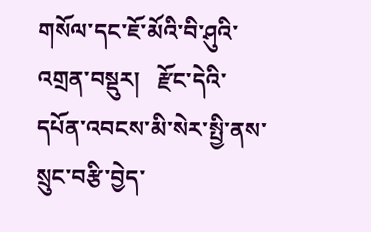གསོལ་དང་ཇོ་མོའི་བི་ཤུའི་འགྲན་བསྡུར།   རྫོང་དེའི་དཔོན་འབངས་མི་སེར་སྤྱི་ནས་སྲུང་བརྩི་བྱེད་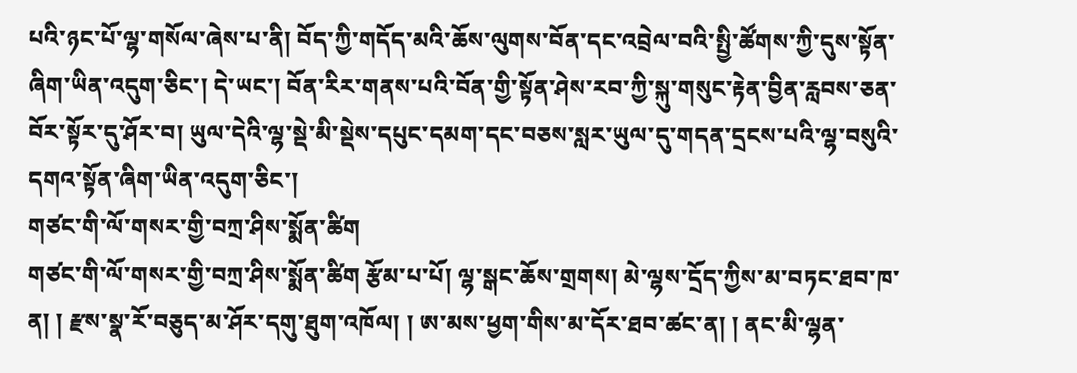པའི་ཉང་པོ་ལྷ་གསོལ་ཞེས་པ་ནི། བོད་ཀྱི་གདོད་མའི་ཆོས་ལུགས་བོན་དང་འབྲེལ་བའི་སྤྱི་ཚོགས་ཀྱི་དུས་སྟོན་ཞིག་ཡིན་འདུག་ཅིང་། དེ་ཡང་། བོན་རིར་གནས་པའི་བོན་གྱི་སྟོན་ཤེས་རབ་ཀྱི་སྐུ་གསུང་རྟེན་བྱིན་རླབས་ཅན་བོར་སྟོར་དུ་ཤོར་བ། ཡུལ་དེའི་ལྷ་སྡེ་མི་སྡེས་དཔུང་དམག་དང་བཅས་སླར་ཡུལ་དུ་གདན་དྲངས་པའི་ལྷ་བསུའི་དགའ་སྟོན་ཞིག་ཡིན་འདུག་ཅིང་།
གཙང་གི་ལོ་གསར་གྱི་བཀྲ་ཤིས་སྨོན་ཚིག
གཙང་གི་ལོ་གསར་གྱི་བཀྲ་ཤིས་སྨོན་ཚིག རྩོམ་པ་པོ། ལྷ་སྒང་ཆོས་གྲགས། མེ་ལྷས་དྲོད་ཀྱིས་མ་བཏང་ཐབ་ཁ་ན། ། རྫས་སྣ་རོ་བཅུད་མ་ཤོར་དགུ་ཐུག་འཁོལ། ། ཨ་མས་ཕྱག་གིས་མ་དོར་ཐབ་ཚང་ན། ། ནང་མི་ལྷན་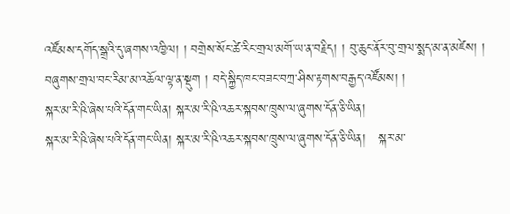འཛོམས་དགོད་སྒྲའི་དུ་ཞགས་འཁྱིལ། ། བགྲེས་སོང་ཚེ་རིང་གྲལ་མགོ་ཡ་ན་བརྗིད། ། བུ་ཆུང་ནོར་བུ་གྲལ་སྨད་མ་ན་མཛེས། ། བཞུགས་གྲལ་བང་རིམ་མ་འཆོལ་ལྟ་ན་སྡུག ། བདེ་སྐྱིད་ཁང་བཟང་བཀྲ་ཤིས་རྟགས་བརྒྱད་འཛོམས། །
སྐར་མ་རི་ཥི་ཞེས་པའི་དོན་གང་ཡིན། སྐར་མ་རི་ཥི་འཆར་སྐབས་ཁྲུས་ལ་ཞུགས་དོན་ཅི་ཡིན།
སྐར་མ་རི་ཥི་ཞེས་པའི་དོན་གང་ཡིན། སྐར་མ་རི་ཥི་འཆར་སྐབས་ཁྲུས་ལ་ཞུགས་དོན་ཅི་ཡིན།   སྐར་མ་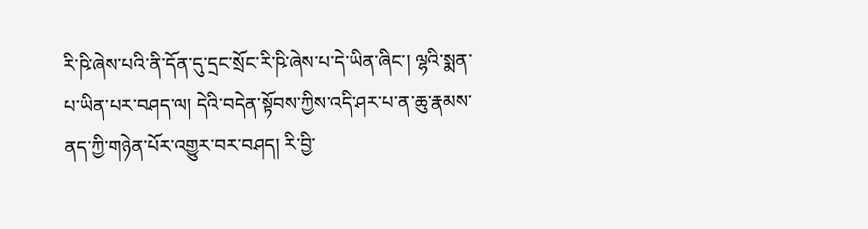རི་ཥི་ཞེས་པའི་ནི་དོན་དུ་དྲང་སྲོང་རི་ཥི་ཞེས་པ་དེ་ཡིན་ཞིང་། ལྷའི་སྨན་པ་ཡིན་པར་བཤད་ལ། དེའི་བདེན་སྟོབས་ཀྱིས་འདི་ཤར་པ་ན་ཆུ་རྣམས་ནད་ཀྱི་གཉེན་པོར་འགྱུར་བར་བཤད། རི་བྱི་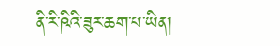ནི་རི་ཥིའི་ཟུར་ཆག་པ་ཡིན།